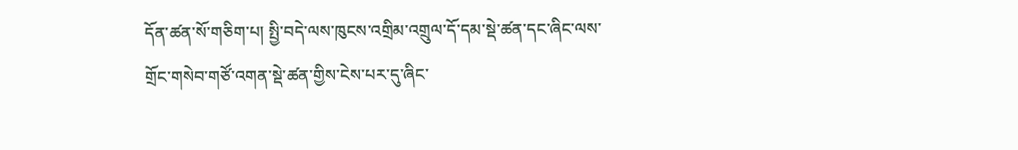དོན་ཚན་སོ་གཅིག་པ། སྤྱི་བདེ་ལས་ཁུངས་འགྲིམ་འགྲུལ་དོ་དམ་སྡེ་ཚན་དང་ཞིང་ལས་གྲོང་གསེབ་གཙོ་འགན་སྡེ་ཚན་གྱིས་ངེས་པར་དུ་ཞིང་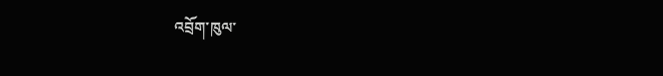འབྲོག་ཁུལ་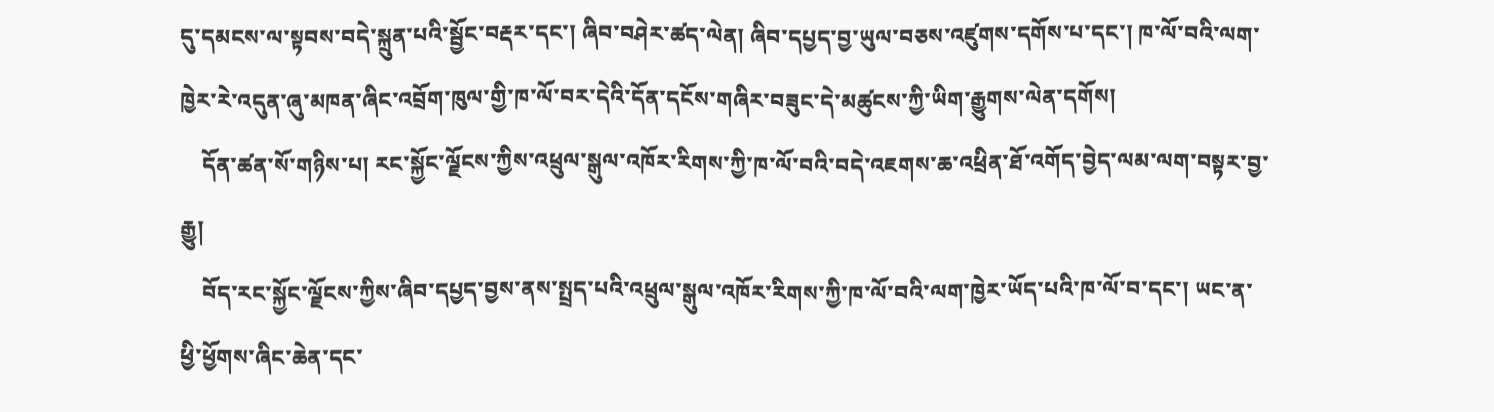དུ་དམངས་ལ་སྟབས་བདེ་སྐྲུན་པའི་སྦྱོང་བརྡར་དང་། ཞིབ་བཤེར་ཚད་ལེན། ཞིབ་དཔྱད་བྱ་ཡུལ་བཅས་འཛུགས་དགོས་པ་དང་། ཁ་ལོ་བའི་ལག་ཁྱེར་རེ་འདུན་ཞུ་མཁན་ཞིང་འབྲོག་ཁུལ་གྱི་ཁ་ལོ་བར་དེའི་དོན་དངོས་གཞིར་བཟུང་དེ་མཚུངས་ཀྱི་ཡིག་རྒྱུགས་ལེན་དགོས།
    དོན་ཚན་སོ་གཉིས་པ། རང་སྐྱོང་ལྗོངས་ཀྱིས་འཕྲུལ་སྒུལ་འཁོར་རིགས་ཀྱི་ཁ་ལོ་བའི་བདེ་འཇགས་ཆ་འཕྲིན་ཐོ་འགོད་བྱེད་ལམ་ལག་བསྟར་བྱ་རྒྱུ།
    བོད་རང་སྐྱོང་ལྗོངས་ཀྱིས་ཞིབ་དཔྱད་བྱས་ནས་སྤྲད་པའི་འཕྲུལ་སྒུལ་འཁོར་རིགས་ཀྱི་ཁ་ལོ་བའི་ལག་ཁྱེར་ཡོད་པའི་ཁ་ལོ་བ་དང་། ཡང་ན་ཕྱི་ཕྱོགས་ཞིང་ཆེན་དང་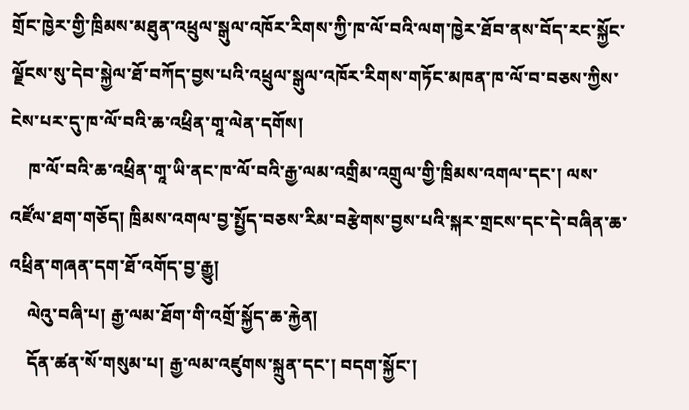གྲོང་ཁྱེར་གྱི་ཁྲིམས་མཐུན་འཕྲུལ་སྒུལ་འཁོར་རིགས་ཀྱི་ཁ་ལོ་བའི་ལག་ཁྱེར་ཐོབ་ནས་བོད་རང་སྐྱོང་ལྗོངས་སུ་དེབ་སྐྱེལ་ཐོ་བཀོད་བྱས་པའི་འཕྲུལ་སྒུལ་འཁོར་རིགས་གཏོང་མཁན་ཁ་ལོ་བ་བཅས་ཀྱིས་ངེས་པར་དུ་ཁ་ལོ་བའི་ཆ་འཕྲིན་གཱ་ལེན་དགོས།
    ཁ་ལོ་བའི་ཆ་འཕྲིན་གཱ་ཡི་ནང་ཁ་ལོ་བའི་རྒྱ་ལམ་འགྲིམ་འགྲུལ་གྱི་ཁྲིམས་འགལ་དང་། ལས་འཛོལ་ཐག་གཅོད། ཁྲིམས་འགལ་བྱ་སྤྱོད་བཅས་རིམ་བརྩེགས་བྱས་པའི་སྐར་གྲངས་དང་དེ་བཞིན་ཆ་འཕྲིན་གཞན་དག་ཐོ་འགོད་བྱ་རྒྱུ།
    ལེའུ་བཞི་པ། རྒྱ་ལམ་ཐོག་གི་འགྲོ་སྐྱོད་ཆ་རྐྱེན།
    དོན་ཚན་སོ་གསུམ་པ། རྒྱ་ལམ་འཛུགས་སྐྲུན་དང་། བདག་སྐྱོང་།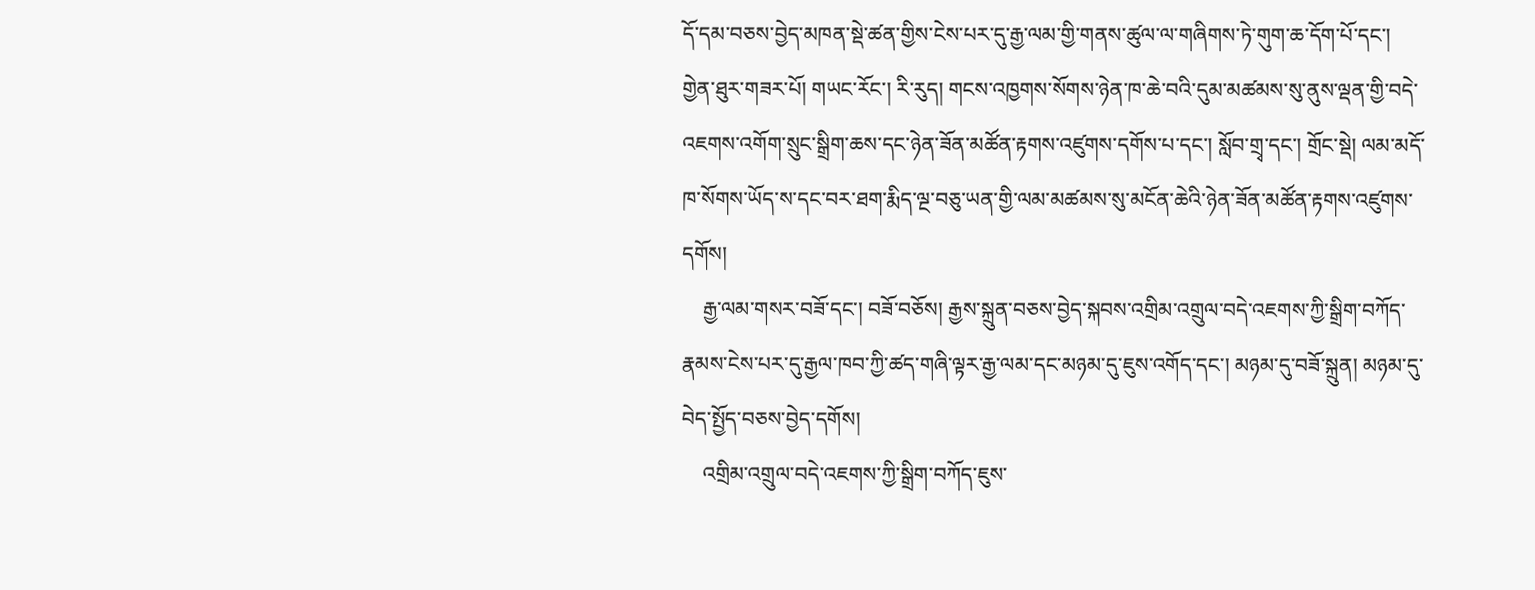དོ་དམ་བཅས་བྱེད་མཁན་སྡེ་ཚན་གྱིས་ངེས་པར་དུ་རྒྱ་ལམ་གྱི་གནས་ཚུལ་ལ་གཞིགས་ཏེ་གུག་ཆ་དོག་པོ་དང་། གྱེན་ཐུར་གཟར་པོ། གཡང་རོང་། རི་རུད། གངས་འཁྱགས་སོགས་ཉེན་ཁ་ཆེ་བའི་དུམ་མཚམས་སུ་ནུས་ལྡན་གྱི་བདེ་འཇགས་འགོག་སྲུང་སྒྲིག་ཆས་དང་ཉེན་ཟོན་མཚོན་རྟགས་འཛུགས་དགོས་པ་དང་། སློབ་གྲྭ་དང་། གྲོང་སྡེ། ལམ་མདོ་ཁ་སོགས་ཡོད་ས་དང་བར་ཐག་རྨིད་ལྔ་བཅུ་ཡན་གྱི་ལམ་མཚམས་སུ་མངོན་ཆེའི་ཉེན་ཟོན་མཚོན་རྟགས་འཛུགས་དགོས།
    རྒྱ་ལམ་གསར་བཟོ་དང་། བཟོ་བཅོས། རྒྱས་སྐྲུན་བཅས་བྱེད་སྐབས་འགྲིམ་འགྲུལ་བདེ་འཇགས་ཀྱི་སྒྲིག་བཀོད་རྣམས་ངེས་པར་དུ་རྒྱལ་ཁབ་ཀྱི་ཚད་གཞི་ལྟར་རྒྱ་ལམ་དང་མཉམ་དུ་ཇུས་འགོད་དང་། མཉམ་དུ་བཟོ་སྐྲུན། མཉམ་དུ་བེད་སྤྱོད་བཅས་བྱེད་དགོས།
    འགྲིམ་འགྲུལ་བདེ་འཇགས་ཀྱི་སྒྲིག་བཀོད་ཇུས་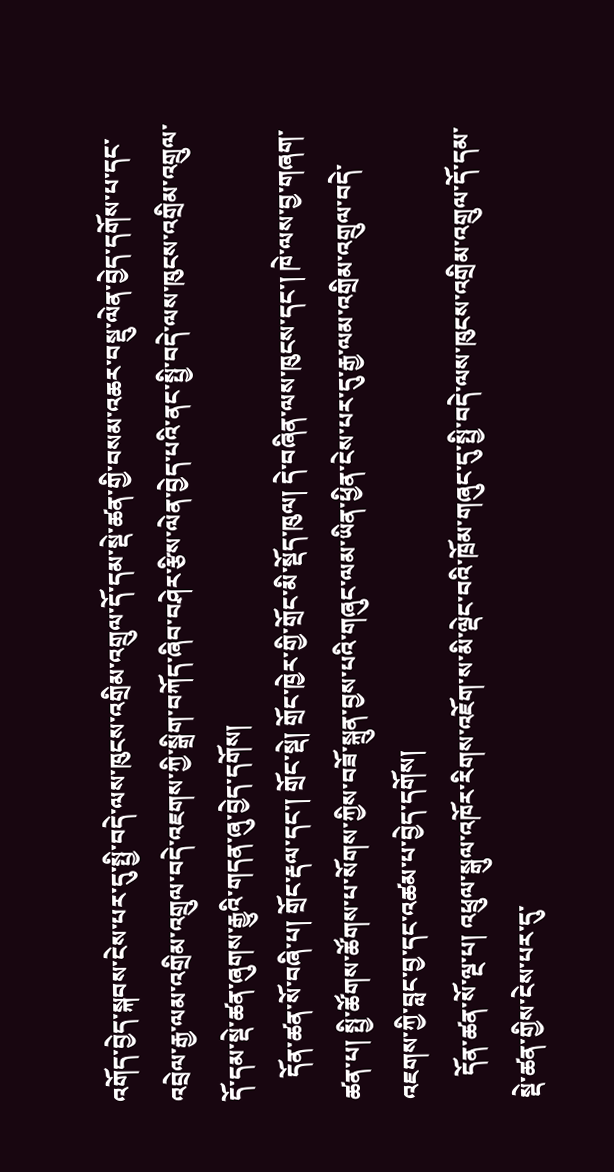འགོད་བྱེད་སྐབས་ངེས་པར་དུ་སྤྱི་བདེ་ལས་ཁུངས་འགྲིམ་འགྲུལ་དོ་དམ་སྡེ་ཚན་གྱི་བསམ་འཆར་བསྡུ་ལེན་བྱེད་དགོས་པ་དང་འབྲེལ་རྒྱ་ལམ་འགྲིམ་འགྲུལ་བདེ་འཇགས་ཀྱི་སྒྲིག་བཀོད་ཞིབ་བཤེར་རྩིས་ལེན་བྱེད་པའི་ནང་སྤྱི་བདེ་ལས་ཁུངས་འགྲིམ་འགྲུལ་དོ་དམ་སྡེ་ཚན་ཞུགས་རྒྱུའི་གདན་ཞུ་བྱེད་དགོས།
    དོན་ཚན་སོ་བཞི་པ། གྲོང་རྡལ་དང་། གྲོང་སྡེ། གྲོང་ཁྱེར་གྱི་གྲོང་མི་སྡོད་ཁུལ། དེ་བཞིན་ལས་ཁུངས་དང་། ཁེ་ལས་བྱ་གཞག་ཚན་པ། སྤྱི་ཚོགས་ཚོགས་པ་སོགས་ཀྱིས་བཟོ་སྐྲུན་བྱས་པའི་གཞུང་ལམ་ཡིན་ཕྱིན་ངེས་པར་དུ་རྒྱ་ལམ་འགྲིམ་འགྲུལ་བདེ་འཇགས་ཀྱི་བླང་བྱ་དང་འཚམ་པ་བྱེད་དགོས།
    དོན་ཚན་སོ་ལྔ་པ། འཕྲུལ་སྒུལ་འཁོར་རིགས་འཇོག་ས་མི་ལྡེང་བའི་ཁྲོམ་གཞུང་དུ་སྤྱི་བདེ་ལས་ཁུངས་འགྲིམ་འགྲུལ་དོ་དམ་སྡེ་ཚན་གྱིས་ངེས་པར་དུ་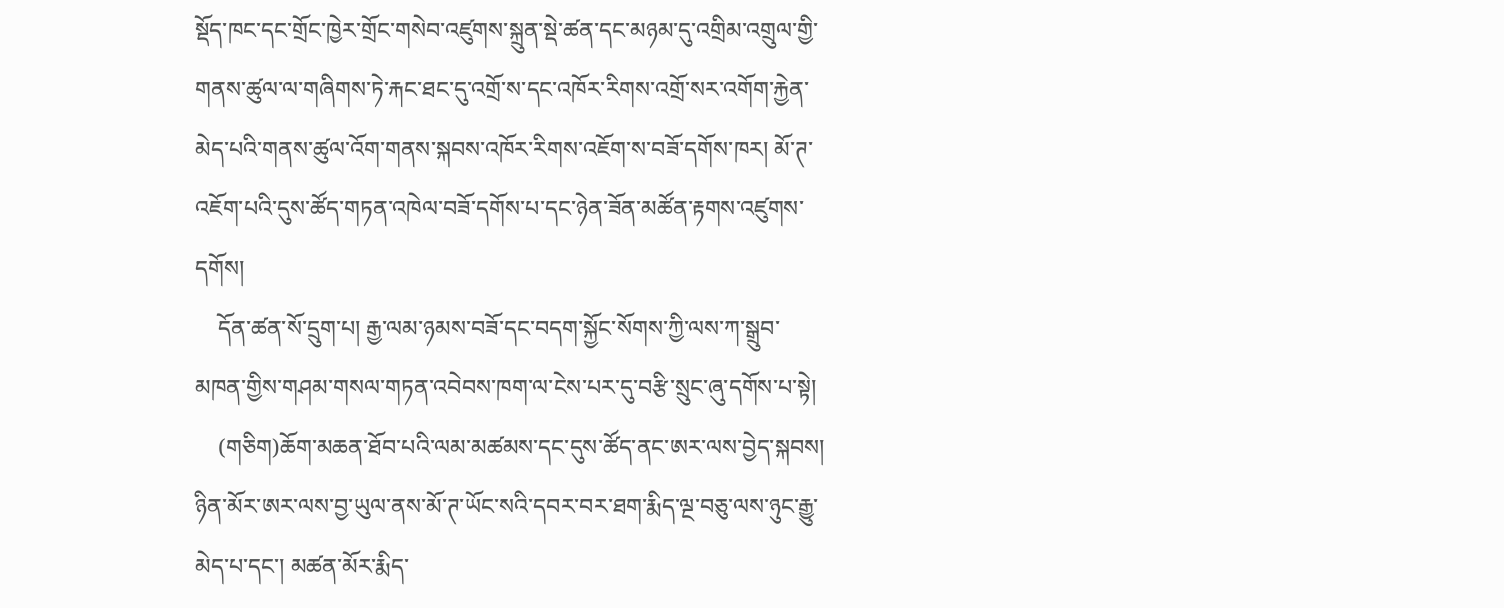སྡོད་ཁང་དང་གྲོང་ཁྱེར་གྲོང་གསེབ་འཛུགས་སྐྲུན་སྡེ་ཚན་དང་མཉམ་དུ་འགྲིམ་འགྲུལ་གྱི་གནས་ཚུལ་ལ་གཞིགས་ཏེ་རྐང་ཐང་དུ་འགྲོ་ས་དང་འཁོར་རིགས་འགྲོ་སར་འགོག་རྐྱེན་མེད་པའི་གནས་ཚུལ་འོག་གནས་སྐབས་འཁོར་རིགས་འཇོག་ས་བཟོ་དགོས་ཁར། མོ་ཊ་འཇོག་པའི་དུས་ཚོད་གཏན་འཁེལ་བཟོ་དགོས་པ་དང་ཉེན་ཟོན་མཚོན་རྟགས་འཛུགས་དགོས།
    དོན་ཚན་སོ་དྲུག་པ། རྒྱ་ལམ་ཉམས་བཟོ་དང་བདག་སྐྱོང་སོགས་ཀྱི་ལས་ཀ་སྒྲུབ་མཁན་གྱིས་གཤམ་གསལ་གཏན་འབེབས་ཁག་ལ་ངེས་པར་དུ་བརྩི་སྲུང་ཞུ་དགོས་པ་སྟེ།
    (གཅིག)ཆོག་མཆན་ཐོབ་པའི་ལམ་མཚམས་དང་དུས་ཚོད་ནང་ཨར་ལས་བྱེད་སྐབས། ཉིན་མོར་ཨར་ལས་བྱ་ཡུལ་ནས་མོ་ཊ་ཡོང་སའི་དབར་བར་ཐག་རྨིད་ལྔ་བཅུ་ལས་ཉུང་རྒྱུ་མེད་པ་དང་། མཚན་མོར་རྨིད་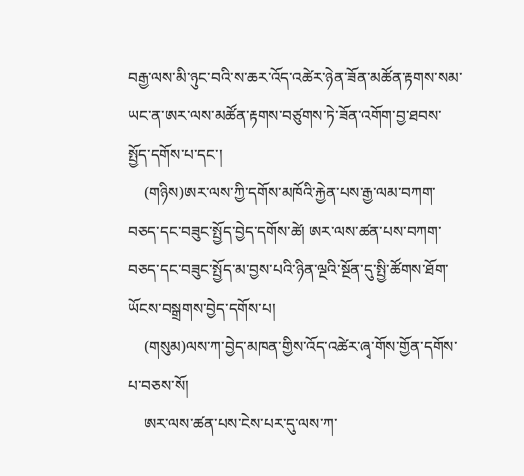བརྒྱ་ལས་མི་ཉུང་བའི་ས་ཆར་འོད་འཚེར་ཉེན་ཟོན་མཚོན་རྟགས་སམ་ཡང་ན་ཨར་ལས་མཚོན་རྟགས་བཙུགས་ཏེ་ཟོན་འགོག་བྱ་ཐབས་སྤྱོད་དགོས་པ་དང་།
    (གཉིས)ཨར་ལས་ཀྱི་དགོས་མཁོའི་རྐྱེན་པས་རྒྱ་ལམ་བཀག་བཅད་དང་བཟུང་སྤྱོད་བྱེད་དགོས་ཚེ། ཨར་ལས་ཚན་པས་བཀག་བཅད་དང་བཟུང་སྤྱོད་མ་བྱས་པའི་ཉིན་ལྔའི་སྔོན་དུ་སྤྱི་ཚོགས་ཐོག་ཡོངས་བསྒྲགས་བྱེད་དགོས་པ།
    (གསུམ)ལས་ཀ་བྱེད་མཁན་གྱིས་འོད་འཚེར་ཞྭ་གོས་གྱོན་དགོས་པ་བཅས་སོ།
    ཨར་ལས་ཚན་པས་ངེས་པར་དུ་ལས་ཀ་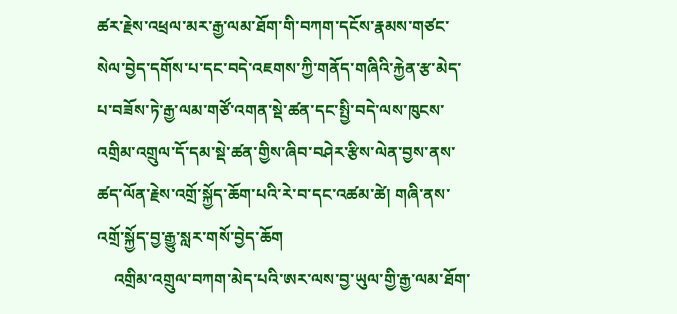ཚར་རྗེས་འཕྲལ་མར་རྒྱ་ལམ་ཐོག་གི་བཀག་དངོས་རྣམས་གཙང་སེལ་བྱེད་དགོས་པ་དང་བདེ་འཇགས་ཀྱི་གནོད་གཞིའི་རྐྱེན་རྩ་མེད་པ་བཟོས་ཏེ་རྒྱ་ལམ་གཙོ་འགན་སྡེ་ཚན་དང་སྤྱི་བདེ་ལས་ཁུངས་འགྲིམ་འགྲུལ་དོ་དམ་སྡེ་ཚན་གྱིས་ཞིབ་བཤེར་རྩིས་ལེན་བྱས་ནས་ཚད་ལོན་རྗེས་འགྲོ་སྐྱོད་ཆོག་པའི་རེ་བ་དང་འཚམ་ཚེ། གཞི་ནས་འགྲོ་སྐྱོད་བྱ་རྒྱུ་སླར་གསོ་བྱེད་ཆོག
    འགྲིམ་འགྲུལ་བཀག་མེད་པའི་ཨར་ལས་བྱ་ཡུལ་གྱི་རྒྱ་ལམ་ཐོག་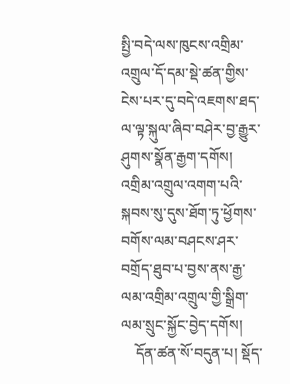སྤྱི་བདེ་ལས་ཁུངས་འགྲིམ་འགྲུལ་དོ་དམ་སྡེ་ཚན་གྱིས་ངེས་པར་དུ་བདེ་འཇགས་ཐད་ལ་ལྟ་སྐུལ་ཞིབ་བཤེར་བྱ་རྒྱུར་ཤུགས་སྣོན་རྒྱག་དགོས། འགྲིམ་འགྲུལ་འགག་པའི་སྐབས་སུ་དུས་ཐོག་ཏུ་ཕྱོགས་བགོས་ལམ་བཤངས་ཤར་བགྲོད་ཐུབ་པ་བྱས་ནས་རྒྱ་ལམ་འགྲིམ་འགྲུལ་གྱི་སྒྲིག་ལམ་སྲུང་སྐྱོང་བྱེད་དགོས།
    དོན་ཚན་སོ་བདུན་པ། སྡོད་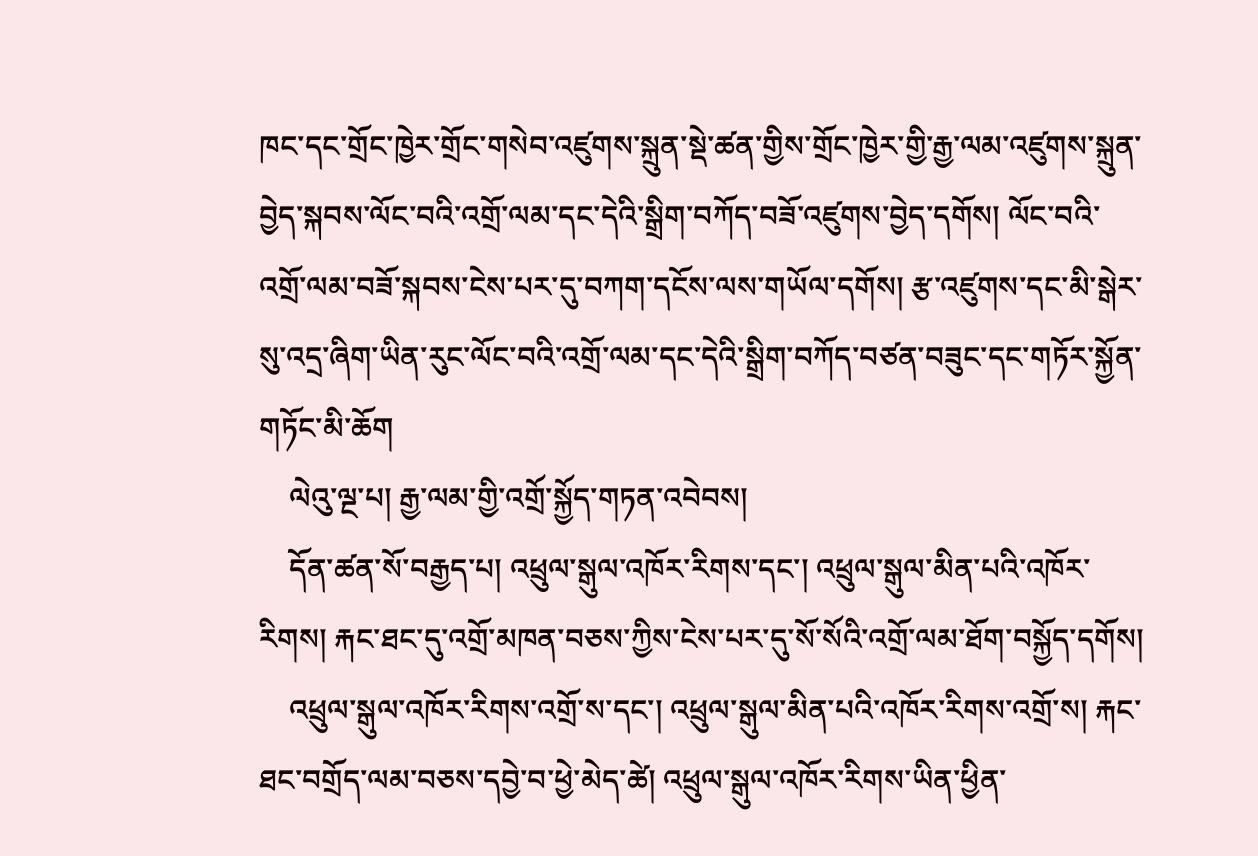ཁང་དང་གྲོང་ཁྱེར་གྲོང་གསེབ་འཛུགས་སྐྲུན་སྡེ་ཚན་གྱིས་གྲོང་ཁྱེར་གྱི་རྒྱ་ལམ་འཛུགས་སྐྲུན་བྱེད་སྐབས་ལོང་བའི་འགྲོ་ལམ་དང་དེའི་སྒྲིག་བཀོད་བཟོ་འཛུགས་བྱེད་དགོས། ལོང་བའི་འགྲོ་ལམ་བཟོ་སྐབས་ངེས་པར་དུ་བཀག་དངོས་ལས་གཡོལ་དགོས། རྩ་འཛུགས་དང་མི་སྒེར་སུ་འདྲ་ཞིག་ཡིན་རུང་ལོང་བའི་འགྲོ་ལམ་དང་དེའི་སྒྲིག་བཀོད་བཙན་བཟུང་དང་གཏོར་སྐྱོན་གཏོང་མི་ཆོག
    ལེའུ་ལྔ་པ། རྒྱ་ལམ་གྱི་འགྲོ་སྐྱོད་གཏན་འབེབས།
    དོན་ཚན་སོ་བརྒྱད་པ། འཕྲུལ་སྒུལ་འཁོར་རིགས་དང་། འཕྲུལ་སྒུལ་མིན་པའི་འཁོར་རིགས། རྐང་ཐང་དུ་འགྲོ་མཁན་བཅས་ཀྱིས་ངེས་པར་དུ་སོ་སོའི་འགྲོ་ལམ་ཐོག་བསྐྱོད་དགོས།
    འཕྲུལ་སྒུལ་འཁོར་རིགས་འགྲོ་ས་དང་། འཕྲུལ་སྒུལ་མིན་པའི་འཁོར་རིགས་འགྲོ་ས། རྐང་ཐང་བགྲོད་ལམ་བཅས་དབྱེ་བ་ཕྱེ་མེད་ཚེ། འཕྲུལ་སྒུལ་འཁོར་རིགས་ཡིན་ཕྱིན་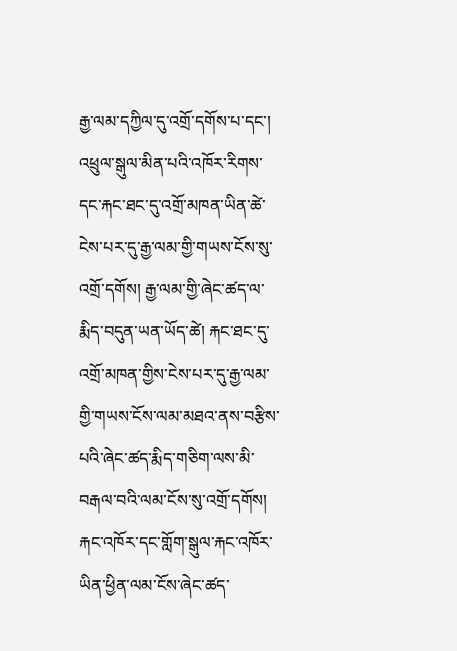རྒྱ་ལམ་དཀྱིལ་དུ་འགྲོ་དགོས་པ་དང་། འཕྲུལ་སྒུལ་མིན་པའི་འཁོར་རིགས་དང་རྐང་ཐང་དུ་འགྲོ་མཁན་ཡིན་ཚེ་ངེས་པར་དུ་རྒྱ་ལམ་གྱི་གཡས་ངོས་སུ་འགྲོ་དགོས། རྒྱ་ལམ་གྱི་ཞེང་ཚད་ལ་རྨིད་བདུན་ཡན་ཡོད་ཚེ། རྐང་ཐང་དུ་འགྲོ་མཁན་གྱིས་ངེས་པར་དུ་རྒྱ་ལམ་གྱི་གཡས་ངོས་ལམ་མཐའ་ནས་བརྩིས་པའི་ཞེང་ཚད་རྨིད་གཅིག་ལས་མི་བརྒལ་བའི་ལམ་ངོས་སུ་འགྲོ་དགོས། རྐང་འཁོར་དང་གློག་སྒུལ་རྐང་འཁོར་ཡིན་ཕྱིན་ལམ་ངོས་ཞེང་ཚད་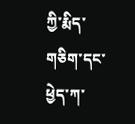ཀྱི་རྨིད་གཅིག་དང་ཕྱེད་ཀ་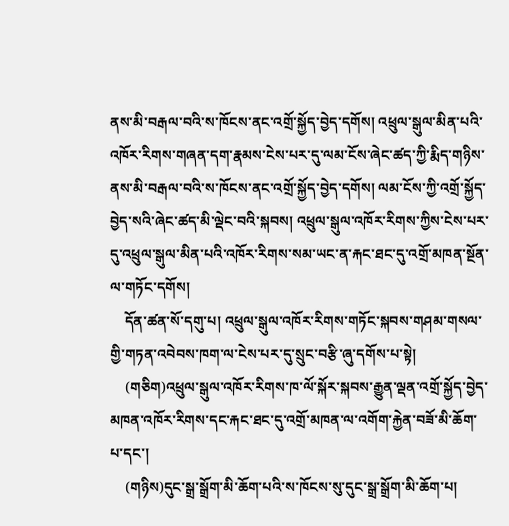ནས་མི་བརྒལ་བའི་ས་ཁོངས་ནང་འགྲོ་སྐྱོད་བྱེད་དགོས། འཕྲུལ་སྒུལ་མིན་པའི་འཁོར་རིགས་གཞན་དག་རྣམས་ངེས་པར་དུ་ལམ་ངོས་ཞེང་ཚད་ཀྱི་རྨིད་གཉིས་ནས་མི་བརྒལ་བའི་ས་ཁོངས་ནང་འགྲོ་སྐྱོད་བྱེད་དགོས། ལམ་ངོས་ཀྱི་འགྲོ་སྐྱོད་བྱེད་སའི་ཞེང་ཚད་མི་ལྡེང་བའི་སྐབས། འཕྲུལ་སྒུལ་འཁོར་རིགས་ཀྱིས་ངེས་པར་དུ་འཕྲུལ་སྒུལ་མིན་པའི་འཁོར་རིགས་སམ་ཡང་ན་རྐང་ཐང་དུ་འགྲོ་མཁན་སྔོན་ལ་གཏོང་དགོས།
    དོན་ཚན་སོ་དགུ་པ། འཕྲུལ་སྒུལ་འཁོར་རིགས་གཏོང་སྐབས་གཤམ་གསལ་གྱི་གཏན་འབེབས་ཁག་ལ་ངེས་པར་དུ་སྲུང་བརྩི་ཞུ་དགོས་པ་སྟེ།
    (གཅིག)འཕྲུལ་སྒུལ་འཁོར་རིགས་ཁ་ལོ་སྐོར་སྐབས་རྒྱུན་ལྡན་འགྲོ་སྐྱོད་བྱེད་མཁན་འཁོར་རིགས་དང་རྐང་ཐང་དུ་འགྲོ་མཁན་ལ་འགོག་རྐྱེན་བཟོ་མི་ཆོག་པ་དང་།
    (གཉིས)དུང་སྒྲ་སྒྲོག་མི་ཆོག་པའི་ས་ཁོངས་སུ་དུང་སྒྲ་སྒྲོག་མི་ཆོག་པ།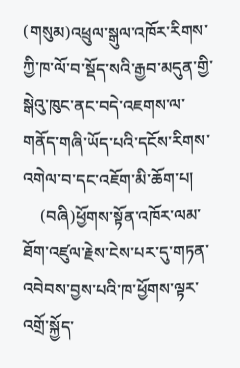(གསུམ)འཕྲུལ་སྒུལ་འཁོར་རིགས་ཀྱི་ཁ་ལོ་བ་སྡོད་སའི་རྒྱབ་མདུན་གྱི་སྒེའུ་ཁུང་ནང་བདེ་འཇགས་ལ་གནོད་གཞི་ཡོད་པའི་དངོས་རིགས་འགེལ་བ་དང་འཇོག་མི་ཆོག་པ།
    (བཞི)ཕྱོགས་སྟོན་འཁོར་ལམ་ཐོག་འཛུལ་རྗེས་ངེས་པར་དུ་གཏན་འབེབས་བྱས་པའི་ཁ་ཕྱོགས་ལྟར་འགྲོ་སྐྱོད་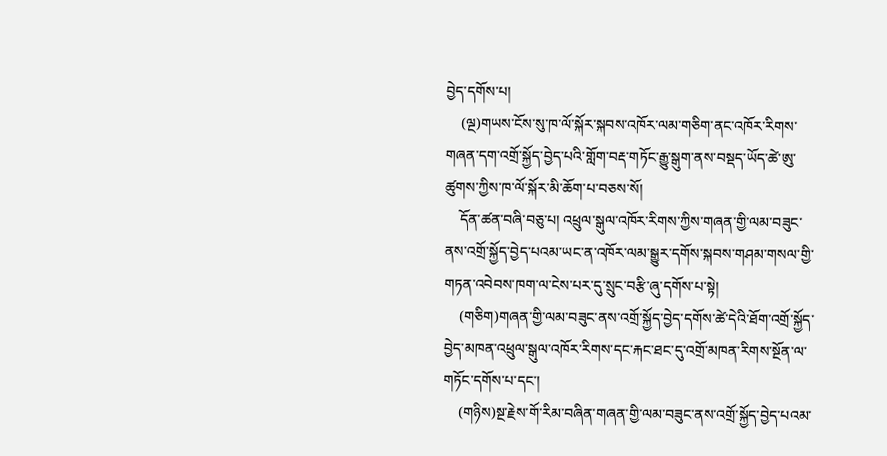བྱེད་དགོས་པ།
    (ལྔ)གཡས་ངོས་སུ་ཁ་ལོ་སྐོར་སྐབས་འཁོར་ལམ་གཅིག་ནང་འཁོར་རིགས་གཞན་དག་འགྲོ་སྐྱོད་བྱེད་པའི་གློག་བརྡ་གཏོང་རྒྱུ་སྒུག་ནས་བསྡད་ཡོད་ཚེ་ཨུ་ཚུགས་ཀྱིས་ཁ་ལོ་སྐོར་མི་ཆོག་པ་བཅས་སོ།
    དོན་ཚན་བཞི་བཅུ་པ། འཕྲུལ་སྒུལ་འཁོར་རིགས་ཀྱིས་གཞན་གྱི་ལམ་བཟུང་ནས་འགྲོ་སྐྱོད་བྱེད་པའམ་ཡང་ན་འཁོར་ལམ་སྒྱུར་དགོས་སྐབས་གཤམ་གསལ་གྱི་གཏན་འབེབས་ཁག་ལ་ངེས་པར་དུ་སྲུང་བརྩི་ཞུ་དགོས་པ་སྟེ།
    (གཅིག)གཞན་གྱི་ལམ་བཟུང་ནས་འགྲོ་སྐྱོད་བྱེད་དགོས་ཚེ་དེའི་ཐོག་འགྲོ་སྐྱོད་བྱེད་མཁན་འཕྲུལ་སྒུལ་འཁོར་རིགས་དང་རྐང་ཐང་དུ་འགྲོ་མཁན་རིགས་སྔོན་ལ་གཏོང་དགོས་པ་དང་།
    (གཉིས)སྔ་རྗེས་གོ་རིམ་བཞིན་གཞན་གྱི་ལམ་བཟུང་ནས་འགྲོ་སྐྱོད་བྱེད་པའམ་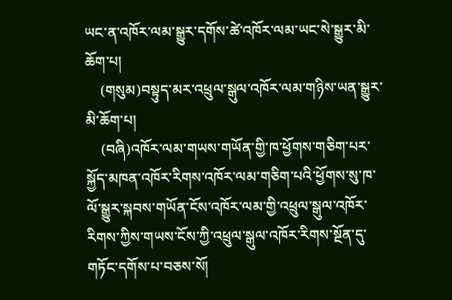ཡང་ན་འཁོར་ལམ་སྒྱུར་དགོས་ཚེ་འཁོར་ལམ་ཡང་སེ་སྒྱུར་མི་ཆོག་པ།
    (གསུམ)བསྟུད་མར་འཕྲུལ་སྒུལ་འཁོར་ལམ་གཉིས་ཡན་སྒྱུར་མི་ཆོག་པ།
    (བཞི)འཁོར་ལམ་གཡས་གཡོན་གྱི་ཁ་ཕྱོགས་གཅིག་པར་སྐྱོད་མཁན་འཁོར་རིགས་འཁོར་ལམ་གཅིག་པའི་ཕྱོགས་སུ་ཁ་ལོ་སྒྱུར་སྐབས་གཡོན་ངོས་འཁོར་ལམ་གྱི་འཕྲུལ་སྒུལ་འཁོར་རིགས་ཀྱིས་གཡས་ངོས་ཀྱི་འཕྲུལ་སྒུལ་འཁོར་རིགས་སྔོན་དུ་གཏོང་དགོས་པ་བཅས་སོ།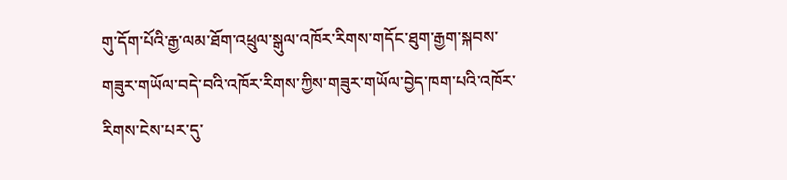གུ་དོག་པོའི་རྒྱ་ལམ་ཐོག་འཕྲུལ་སྒུལ་འཁོར་རིགས་གདོང་ཐུག་རྒྱག་སྐབས་གཟུར་གཡོལ་བདེ་བའི་འཁོར་རིགས་ཀྱིས་གཟུར་གཡོལ་བྱེད་ཁག་པའི་འཁོར་རིགས་ངེས་པར་དུ་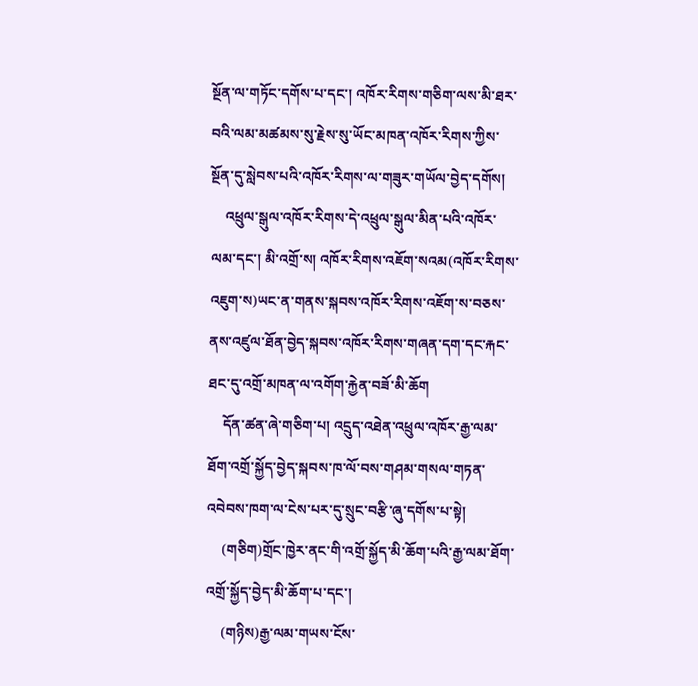སྔོན་ལ་གཏོང་དགོས་པ་དང་། འཁོར་རིགས་གཅིག་ལས་མི་ཐར་བའི་ལམ་མཚམས་སུ་རྗེས་སུ་ཡོང་མཁན་འཁོར་རིགས་ཀྱིས་སྔོན་དུ་སླེབས་པའི་འཁོར་རིགས་ལ་གཟུར་གཡོལ་བྱེད་དགོས།
    འཕྲུལ་སྒུལ་འཁོར་རིགས་དེ་འཕྲུལ་སྒུལ་མིན་པའི་འཁོར་ལམ་དང་། མི་འགྲོ་ས། འཁོར་རིགས་འཇོག་སའམ(འཁོར་རིགས་འཇུག་ས)ཡང་ན་གནས་སྐབས་འཁོར་རིགས་འཇོག་ས་བཅས་ནས་འཛུལ་ཐོན་བྱེད་སྐབས་འཁོར་རིགས་གཞན་དག་དང་རྐང་ཐང་དུ་འགྲོ་མཁན་ལ་འགོག་རྐྱེན་བཟོ་མི་ཆོག
    དོན་ཚན་ཞེ་གཅིག་པ། འདྲུད་འཐེན་འཕྲུལ་འཁོར་རྒྱ་ལམ་ཐོག་འགྲོ་སྐྱོད་བྱེད་སྐབས་ཁ་ལོ་བས་གཤམ་གསལ་གཏན་འབེབས་ཁག་ལ་ངེས་པར་དུ་སྲུང་བརྩི་ཞུ་དགོས་པ་སྟེ།
    (གཅིག)གྲོང་ཁྱེར་ནང་གི་འགྲོ་སྐྱོད་མི་ཆོག་པའི་རྒྱ་ལམ་ཐོག་འགྲོ་སྐྱོད་བྱེད་མི་ཆོག་པ་དང་།
    (གཉིས)རྒྱ་ལམ་གཡས་ངོས་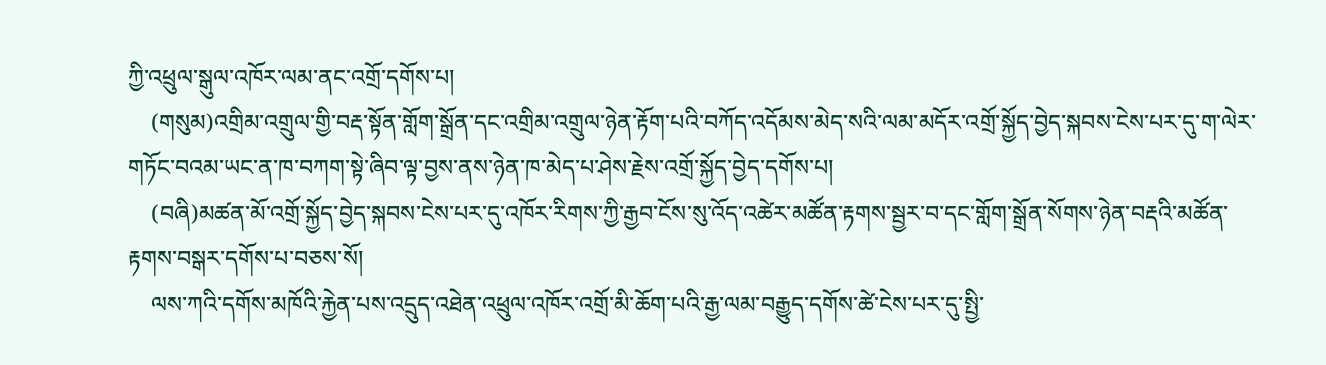ཀྱི་འཕྲུལ་སྒུལ་འཁོར་ལམ་ནང་འགྲོ་དགོས་པ།
    (གསུམ)འགྲིམ་འགྲུལ་གྱི་བརྡ་སྟོན་གློག་སྒྲོན་དང་འགྲིམ་འགྲུལ་ཉེན་རྟོག་པའི་བཀོད་འདོམས་མེད་སའི་ལམ་མདོར་འགྲོ་སྐྱོད་བྱེད་སྐབས་ངེས་པར་དུ་ག་ལེར་གཏོང་བའམ་ཡང་ན་ཁ་བཀག་སྟེ་ཞིབ་ལྟ་བྱས་ནས་ཉེན་ཁ་མེད་པ་ཤེས་རྗེས་འགྲོ་སྐྱོད་བྱེད་དགོས་པ།
    (བཞི)མཚན་མོ་འགྲོ་སྐྱོད་བྱེད་སྐབས་ངེས་པར་དུ་འཁོར་རིགས་ཀྱི་རྒྱབ་ངོས་སུ་འོད་འཚེར་མཚོན་རྟགས་སྦྱར་བ་དང་གློག་སྒྲོན་སོགས་ཉེན་བརྡའི་མཚོན་རྟགས་བསྒར་དགོས་པ་བཅས་སོ།
    ལས་ཀའི་དགོས་མཁོའི་རྐྱེན་པས་འདྲུད་འཐེན་འཕྲུལ་འཁོར་འགྲོ་མི་ཆོག་པའི་རྒྱ་ལམ་བརྒྱུད་དགོས་ཚེ་ངེས་པར་དུ་སྤྱི་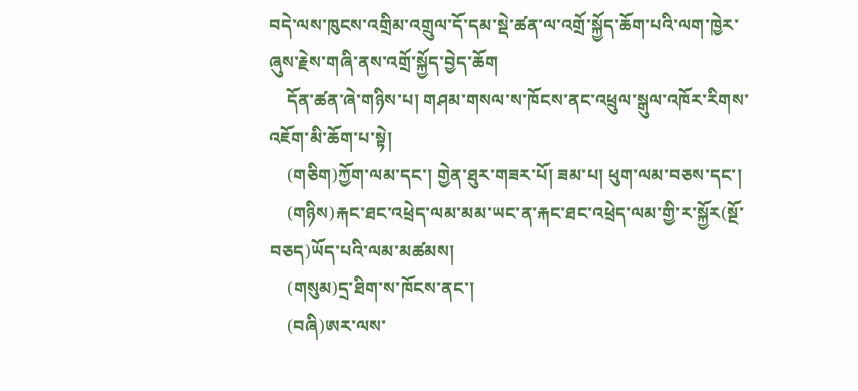བདེ་ལས་ཁུངས་འགྲིམ་འགྲུལ་དོ་དམ་སྡེ་ཚན་ལ་འགྲོ་སྐྱོད་ཆོག་པའི་ལག་ཁྱེར་ཞུས་རྗེས་གཞི་ནས་འགྲོ་སྐྱོད་བྱེད་ཆོག
    དོན་ཚན་ཞེ་གཉིས་པ། གཤམ་གསལ་ས་ཁོངས་ནང་འཕྲུལ་སྒུལ་འཁོར་རིགས་འཇོག་མི་ཆོག་པ་སྟེ།
    (གཅིག)ཀྱོག་ལམ་དང་། གྱེན་ཐུར་གཟར་པོ། ཟམ་པ། ཕུག་ལམ་བཅས་དང་།
    (གཉིས)རྐང་ཐང་འཕྲེད་ལམ་མམ་ཡང་ན་རྐང་ཐང་འཕྲེད་ལམ་གྱི་ར་སྐྱོར(སྔོ་བཅད)ཡོད་པའི་ལམ་མཚམས།
    (གསུམ)དྲ་ཐིག་ས་ཁོངས་ནང་།
    (བཞི)ཨར་ལས་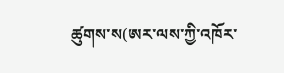ཚུགས་ས(ཨར་ལས་ཀྱི་འཁོར་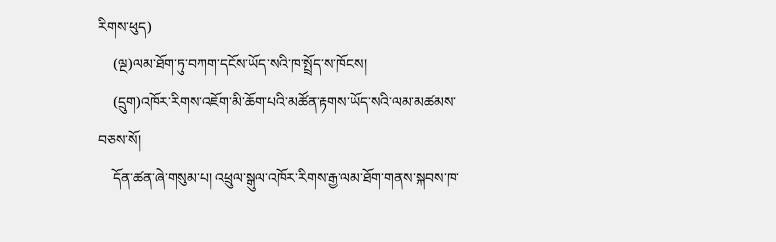རིགས་ཕུད)
    (ལྔ)ལམ་ཐོག་ཏུ་བཀག་དངོས་ཡོད་སའི་ཁ་སྤྲོད་ས་ཁོངས།
    (དྲུག)འཁོར་རིགས་འཇོག་མི་ཆོག་པའི་མཚོན་རྟགས་ཡོད་སའི་ལམ་མཚམས་བཅས་སོ།
    དོན་ཚན་ཞེ་གསུམ་པ། འཕྲུལ་སྒུལ་འཁོར་རིགས་རྒྱ་ལམ་ཐོག་གནས་སྐབས་ཁ་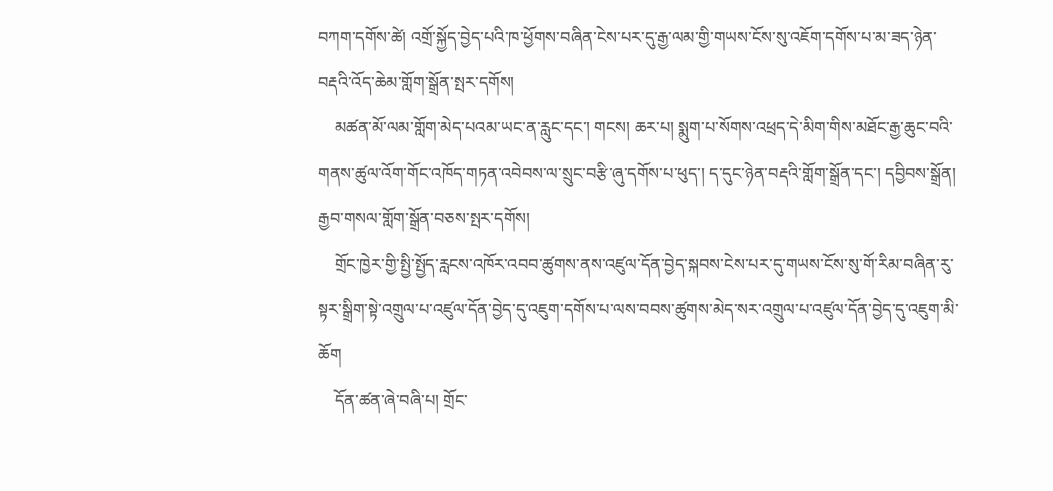བཀག་དགོས་ཚེ། འགྲོ་སྐྱོད་བྱེད་པའི་ཁ་ཕྱོགས་བཞིན་ངེས་པར་དུ་རྒྱ་ལམ་གྱི་གཡས་ངོས་སུ་འཇོག་དགོས་པ་མ་ཟད་ཉེན་བརྡའི་འོད་ཆེམ་གློག་སྒྲོན་སྤར་དགོས།
    མཚན་མོ་ལམ་གློག་མེད་པའམ་ཡང་ན་རླུང་དང་། གངས། ཆར་པ། སྨུག་པ་སོགས་འཕྲད་དེ་མིག་གིས་མཐོང་རྒྱ་ཆུང་བའི་གནས་ཚུལ་འོག་གོང་འཁོད་གཏན་འབེབས་ལ་སྲུང་བརྩི་ཞུ་དགོས་པ་ཕུད་། ད་དུང་ཉེན་བརྡའི་གློག་སྒྲོན་དང་། དབྱིབས་སྒྲོན། རྒྱབ་གསལ་གློག་སྒྲོན་བཅས་སྤར་དགོས།
    གྲོང་ཁྱེར་གྱི་སྤྱི་སྤྱོད་རླངས་འཁོར་འབབ་ཚུགས་ནས་འཛུལ་དོན་བྱེད་སྐབས་ངེས་པར་དུ་གཡས་ངོས་སུ་གོ་རིམ་བཞིན་རུ་སྟར་སྒྲིག་སྟེ་འགྲུལ་པ་འཛུལ་དོན་བྱེད་དུ་འཇུག་དགོས་པ་ལས་བབས་ཚུགས་མེད་སར་འགྲུལ་པ་འཛུལ་དོན་བྱེད་དུ་འཇུག་མི་ཆོག
    དོན་ཚན་ཞེ་བཞི་པ། གྲོང་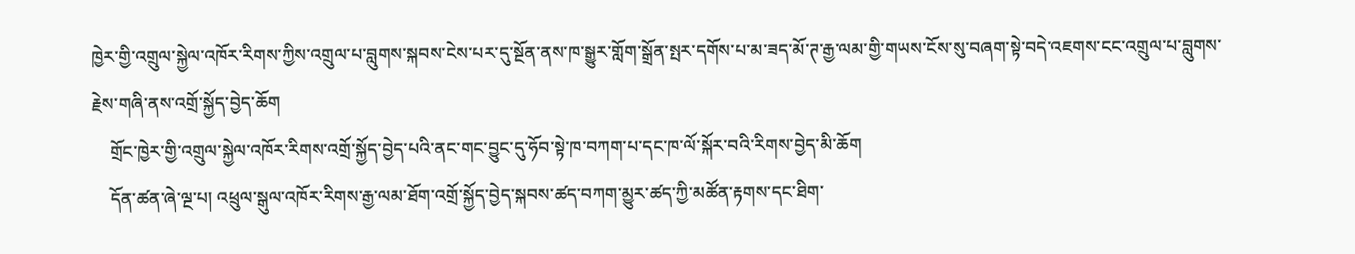ཁྱེར་གྱི་འགྲུལ་སྐྱེལ་འཁོར་རིགས་ཀྱིས་འགྲུལ་པ་བླུགས་སྐབས་ངེས་པར་དུ་སྔོན་ནས་ཁ་སྒྱུར་གློག་སྒྲོན་སྤར་དགོས་པ་མ་ཟད་མོ་ཊ་རྒྱ་ལམ་གྱི་གཡས་ངོས་སུ་བཞག་སྟེ་བདེ་འཇགས་ངང་འགྲུལ་པ་བླུགས་རྗེས་གཞི་ནས་འགྲོ་སྐྱོད་བྱེད་ཆོག
    གྲོང་ཁྱེར་གྱི་འགྲུལ་སྐྱེལ་འཁོར་རིགས་འགྲོ་སྐྱོད་བྱེད་པའི་ནང་གང་བྱུང་དུ་ཧོབ་སྟེ་ཁ་བཀག་པ་དང་ཁ་ལོ་སྐོར་བའི་རིགས་བྱེད་མི་ཆོག
    དོན་ཚན་ཞེ་ལྔ་པ། འཕྲུལ་སྒུལ་འཁོར་རིགས་རྒྱ་ལམ་ཐོག་འགྲོ་སྐྱོད་བྱེད་སྐབས་ཚད་བཀག་མྱུར་ཚད་ཀྱི་མཚོན་རྟགས་དང་ཐིག་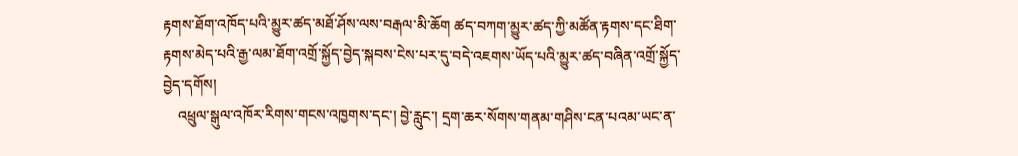རྟགས་ཐོག་འཁོད་པའི་མྱུར་ཚད་མཐོ་ཤོས་ལས་བརྒལ་མི་ཆོག ཚད་བཀག་མྱུར་ཚད་ཀྱི་མཚོན་རྟགས་དང་ཐིག་རྟགས་མེད་པའི་རྒྱ་ལམ་ཐོག་འགྲོ་སྐྱོད་བྱེད་སྐབས་ངེས་པར་དུ་བདེ་འཇགས་ཡོད་པའི་མྱུར་ཚད་བཞིན་འགྲོ་སྐྱོད་བྱེད་དགོས།
    འཕྲུལ་སྒུལ་འཁོར་རིགས་གངས་འཁྱགས་དང་། བྱེ་རླུང་། དྲག་ཆར་སོགས་གནམ་གཤིས་ངན་པའམ་ཡང་ན་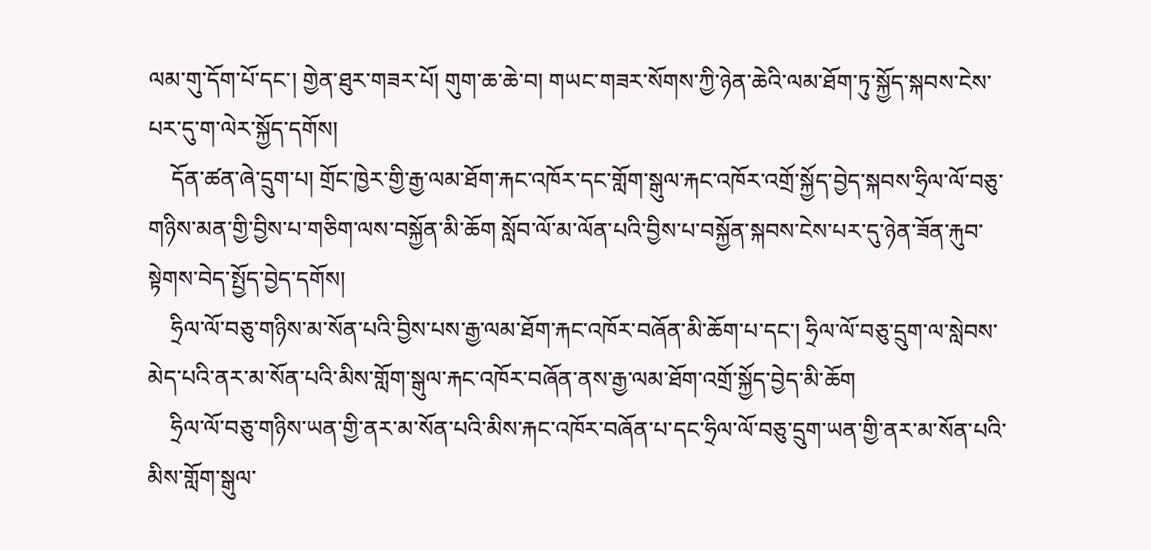ལམ་གུ་དོག་པོ་དང་། གྱེན་ཐུར་གཟར་པོ། གུག་ཆ་ཆེ་བ། གཡང་གཟར་སོགས་ཀྱི་ཉེན་ཆེའི་ལམ་ཐོག་ཏུ་སྐྱོད་སྐབས་ངེས་པར་དུ་ག་ལེར་སྐྱོད་དགོས།
    དོན་ཚན་ཞེ་དྲུག་པ། གྲོང་ཁྱེར་གྱི་རྒྱ་ལམ་ཐོག་རྐང་འཁོར་དང་གློག་སྒུལ་རྐང་འཁོར་འགྲོ་སྐྱོད་བྱེད་སྐབས་ཧྲིལ་ལོ་བཅུ་གཉིས་མན་གྱི་བྱིས་པ་གཅིག་ལས་བསྐྱོན་མི་ཆོག སློབ་ལོ་མ་ལོན་པའི་བྱིས་པ་བསྐྱོན་སྐབས་ངེས་པར་དུ་ཉེན་ཟོན་རྐུབ་སྟེགས་བེད་སྤྱོད་བྱེད་དགོས།
    ཧྲིལ་ལོ་བཅུ་གཉིས་མ་སོན་པའི་བྱིས་པས་རྒྱ་ལམ་ཐོག་རྐང་འཁོར་བཞོན་མི་ཆོག་པ་དང་། ཧྲིལ་ལོ་བཅུ་དྲུག་ལ་སླེབས་མེད་པའི་ནར་མ་སོན་པའི་མིས་གློག་སྒུལ་རྐང་འཁོར་བཞོན་ནས་རྒྱ་ལམ་ཐོག་འགྲོ་སྐྱོད་བྱེད་མི་ཆོག
    ཧྲིལ་ལོ་བཅུ་གཉིས་ཡན་གྱི་ནར་མ་སོན་པའི་མིས་རྐང་འཁོར་བཞོན་པ་དང་ཧྲིལ་ལོ་བཅུ་དྲུག་ཡན་གྱི་ནར་མ་སོན་པའི་མིས་གློག་སྒུལ་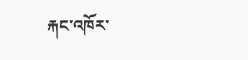རྐང་འཁོར་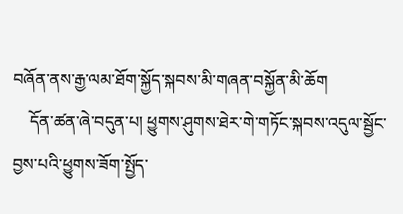བཞོན་ནས་རྒྱ་ལམ་ཐོག་སྐྱོད་སྐབས་མི་གཞན་བསྐྱོན་མི་ཆོག
    དོན་ཚན་ཞེ་བདུན་པ། ཕྱུགས་ཤུགས་ཐེར་གེ་གཏོང་སྐབས་འདུལ་སྦྱོང་བྱས་པའི་ཕྱུགས་ཟོག་སྤྱོད་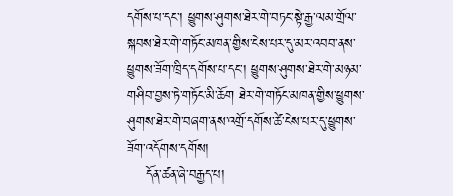དགོས་པ་དང་། ཕྱུགས་ཤུགས་ཐེར་གེ་བཏང་སྟེ་རྒྱ་ལམ་གྲོལ་སྐབས་ཐེར་གེ་གཏོང་མཁན་གྱིས་ངེས་པར་དུ་མར་འབབ་ནས་ཕྱུགས་ཟོག་ཁྲིད་དགོས་པ་དང་། ཕྱུགས་ཤུགས་ཐེར་གེ་མཉམ་གཤིབ་བྱས་ཏེ་གཏོང་མི་ཆོག ཐེར་གེ་གཏོང་མཁན་གྱིས་ཕྱུགས་ཤུགས་ཐེར་གེ་བཞག་ནས་འགྲོ་དགོས་ཚེ་ངེས་པར་དུ་ཕྱུགས་ཟོག་འདོགས་དགོས།
    དོན་ཚན་ཞེ་བརྒྱད་པ།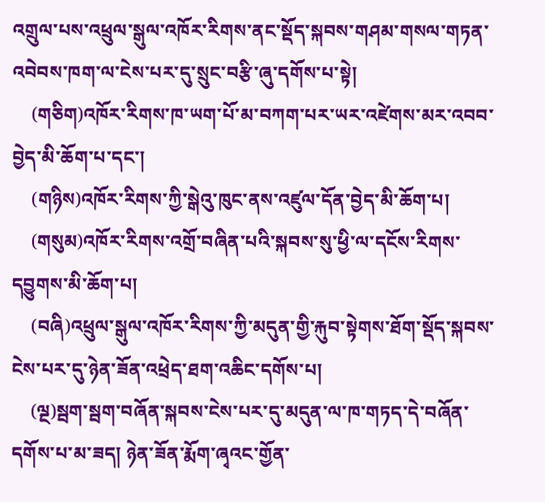འགྲུལ་པས་འཕྲུལ་སྒུལ་འཁོར་རིགས་ནང་སྡོད་སྐབས་གཤམ་གསལ་གཏན་འབེབས་ཁག་ལ་ངེས་པར་དུ་སྲུང་བརྩི་ཞུ་དགོས་པ་སྟེ།
    (གཅིག)འཁོར་རིགས་ཁ་ཡག་པོ་མ་བཀག་པར་ཡར་འཛེགས་མར་འབབ་བྱེད་མི་ཆོག་པ་དང་།
    (གཉིས)འཁོར་རིགས་ཀྱི་སྒེའུ་ཁུང་ནས་འཛུལ་དོན་བྱེད་མི་ཆོག་པ།
    (གསུམ)འཁོར་རིགས་འགྲོ་བཞིན་པའི་སྐབས་སུ་ཕྱི་ལ་དངོས་རིགས་དབྱུགས་མི་ཆོག་པ།
    (བཞི)འཕྲུལ་སྒུལ་འཁོར་རིགས་ཀྱི་མདུན་གྱི་རྐུབ་སྟེགས་ཐོག་སྡོད་སྐབས་ངེས་པར་དུ་ཉེན་ཟོན་འཕྲེད་ཐག་འཆིང་དགོས་པ།
    (ལྔ)སྦག་སྦག་བཞོན་སྐབས་ངེས་པར་དུ་མདུན་ལ་ཁ་གཏད་དེ་བཞོན་དགོས་པ་མ་ཟད། ཉེན་ཟོན་རྨོག་ཞྭའང་གྱོན་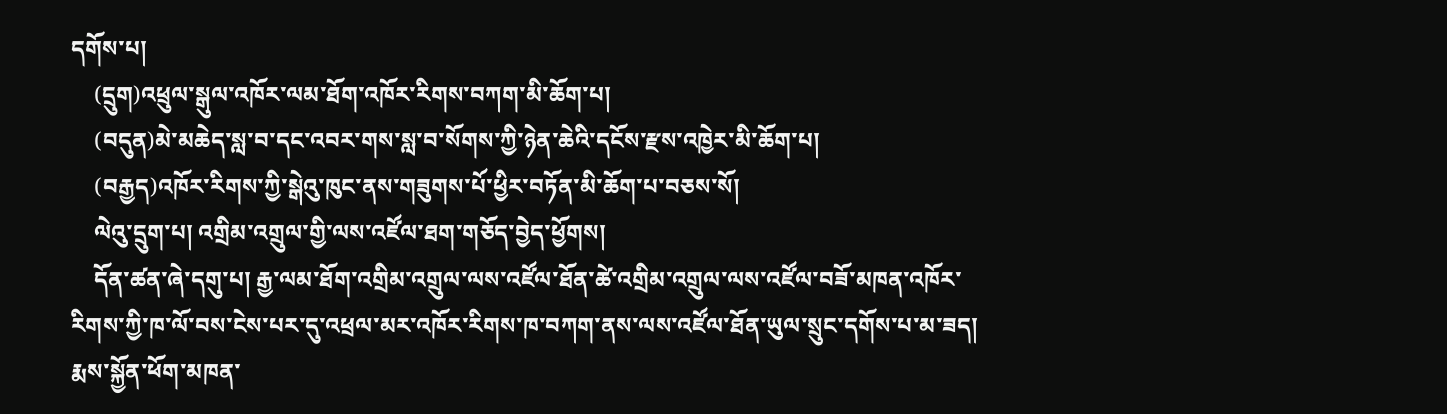དགོས་པ།
    (དྲུག)འཕྲུལ་སྒུལ་འཁོར་ལམ་ཐོག་འཁོར་རིགས་བཀག་མི་ཆོག་པ།
    (བདུན)མེ་མཆེད་སླ་བ་དང་འབར་གས་སླ་བ་སོགས་ཀྱི་ཉེན་ཆེའི་དངོས་རྫས་འཁྱེར་མི་ཆོག་པ།
    (བརྒྱད)འཁོར་རིགས་ཀྱི་སྒེའུ་ཁུང་ནས་གཟུགས་པོ་ཕྱིར་བཏོན་མི་ཆོག་པ་བཅས་སོ།
    ལེའུ་དྲུག་པ། འགྲིམ་འགྲུལ་གྱི་ལས་འཛོལ་ཐག་གཅོད་བྱེད་ཕྱོགས།
    དོན་ཚན་ཞེ་དགུ་པ། རྒྱ་ལམ་ཐོག་འགྲིམ་འགྲུལ་ལས་འཛོལ་ཐོན་ཚེ་འགྲིམ་འགྲུལ་ལས་འཛོལ་བཟོ་མཁན་འཁོར་རིགས་ཀྱི་ཁ་ལོ་བས་ངེས་པར་དུ་འཕྲལ་མར་འཁོར་རིགས་ཁ་བཀག་ནས་ལས་འཛོལ་ཐོན་ཡུལ་སྲུང་དགོས་པ་མ་ཟད། རྨས་སྐྱོན་ཕོག་མཁན་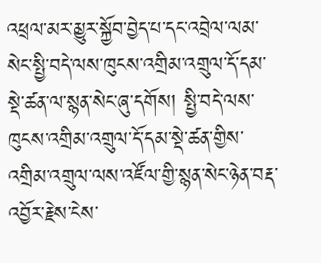འཕྲལ་མར་མྱུར་སྐྱོབ་བྱེད་པ་དང་འབྲེལ་ལམ་སེང་སྤྱི་བདེ་ལས་ཁུངས་འགྲིམ་འགྲུལ་དོ་དམ་སྡེ་ཚན་ལ་སྙན་སེང་ཞུ་དགོས། སྤྱི་བདེ་ལས་ཁུངས་འགྲིམ་འགྲུལ་དོ་དམ་སྡེ་ཚན་གྱིས་འགྲིམ་འགྲུལ་ལས་འཛོལ་གྱི་སྙན་སེང་ཉེན་བརྡ་འབྱོར་རྗེས་ངེས་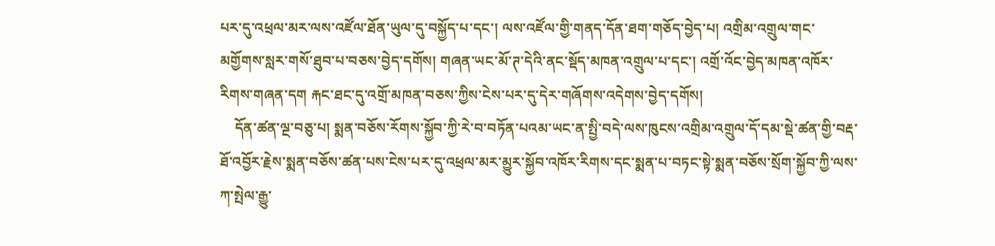པར་དུ་འཕྲལ་མར་ལས་འཛོལ་ཐོན་ཡུལ་དུ་བསྐྱོད་པ་དང་། ལས་འཛོལ་གྱི་གནད་དོན་ཐག་གཅོད་བྱེད་པ། འགྲིམ་འགྲུལ་གང་མགྱོགས་སླར་གསོ་ཐུབ་པ་བཅས་བྱེད་དགོས། གཞན་ཡང་མོ་ཊ་དེའི་ནང་སྡོད་མཁན་འགྲུལ་པ་དང་། འགྲོ་འོང་བྱེད་མཁན་འཁོར་རིགས་གཞན་དག རྐང་ཐང་དུ་འགྲོ་མཁན་བཅས་ཀྱིས་ངེས་པར་དུ་དེར་གཞོགས་འདེགས་བྱེད་དགོས།
    དོན་ཚན་ལྔ་བཅུ་པ། སྨན་བཅོས་རོགས་སྐྱོབ་ཀྱི་རེ་བ་བཏོན་པའམ་ཡང་ན་སྤྱི་བདེ་ལས་ཁུངས་འགྲིམ་འགྲུལ་དོ་དམ་སྡེ་ཚན་གྱི་བརྡ་ཐོ་འབྱོར་རྗེས་སྨན་བཅོས་ཚན་པས་ངེས་པར་དུ་འཕྲལ་མར་མྱུར་སྐྱོབ་འཁོར་རིགས་དང་སྨན་པ་བཏང་སྟེ་སྨན་བཅོས་སྲོག་སྐྱོབ་ཀྱི་ལས་ཀ་སྤེལ་རྒྱུ་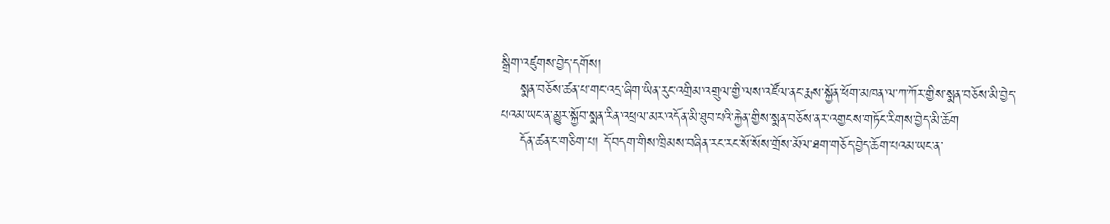སྒྲིག་འཛུགས་བྱེད་དགོས།
    སྨན་བཅོས་ཚན་པ་གང་འདྲ་ཞིག་ཡིན་རུང་འགྲིམ་འགྲུལ་གྱི་ལས་འཛོལ་ནང་རྨས་སྐྱོན་ཕོག་མཁན་ལ་ཀ་ཀོར་གྱིས་སྨན་བཅོས་མི་བྱེད་པའམ་ཡང་ན་མྱུར་སྐྱོབ་སྨན་རིན་འཕྲལ་མར་འདོན་མི་ཐུབ་པའི་རྐྱེན་གྱིས་སྨན་བཅོས་ནར་འགྱངས་གཏོང་རིགས་བྱེད་མི་ཆོག
    དོན་ཚན་ང་གཅིག་པ། དོ་བདག་གིས་ཁྲིམས་བཞིན་རང་རང་སོ་སོས་གྲོས་མོལ་ཐག་གཅོད་བྱེད་ཆོག་པའམ་ཡང་ན་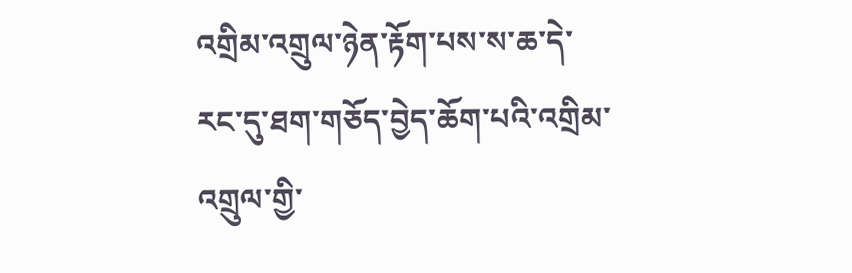འགྲིམ་འགྲུལ་ཉེན་རྟོག་པས་ས་ཆ་དེ་རང་དུ་ཐག་གཅོད་བྱེད་ཆོག་པའི་འགྲིམ་འགྲུལ་གྱི་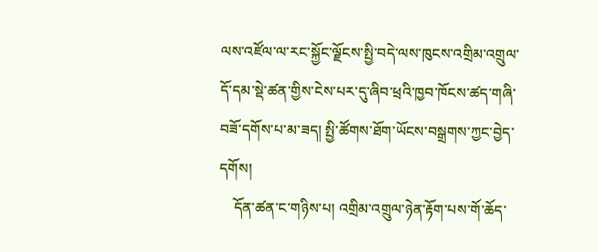ལས་འཛོལ་ལ་རང་སྐྱོང་ལྗོངས་སྤྱི་བདེ་ལས་ཁུངས་འགྲིམ་འགྲུལ་དོ་དམ་སྡེ་ཚན་གྱིས་ངེས་པར་དུ་ཞིབ་ཕྲའི་ཁྱབ་ཁོངས་ཚད་གཞི་བཟོ་དགོས་པ་མ་ཟད། སྤྱི་ཚོགས་ཐོག་ཡོངས་བསྒྲགས་ཀྱང་བྱེད་དགོས།
    དོན་ཚན་ང་གཉིས་པ། འགྲིམ་འགྲུལ་ཉེན་རྟོག་པས་གོ་ཆོད་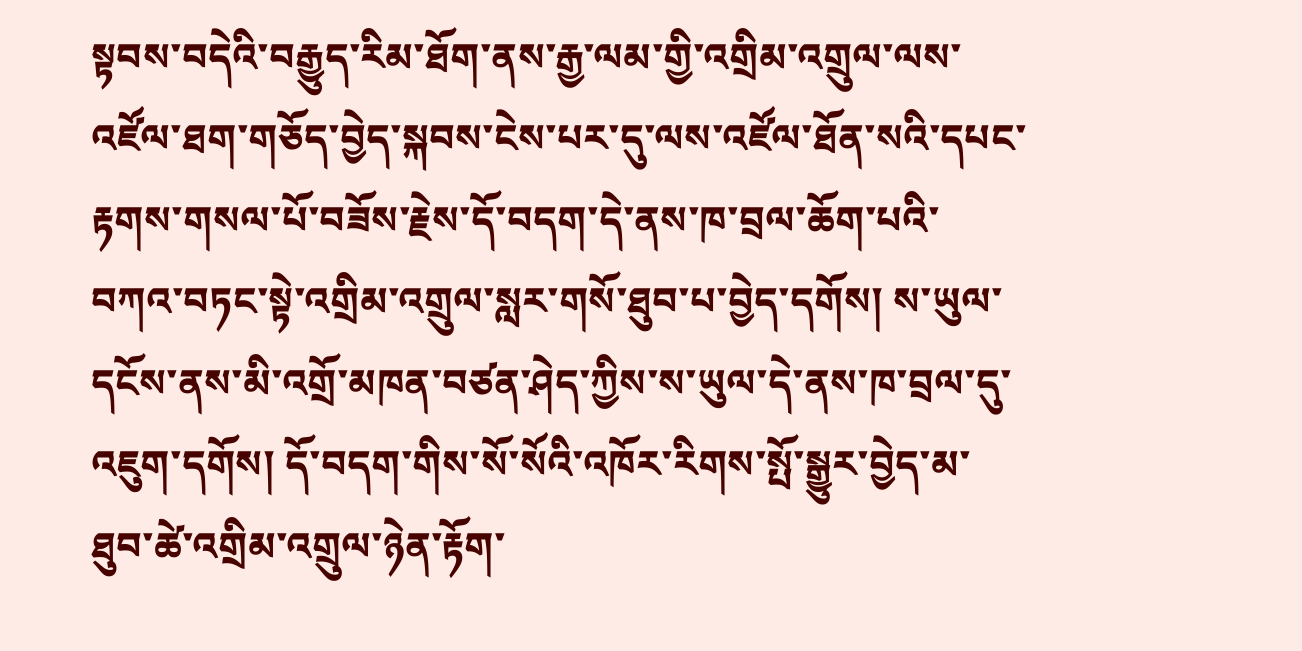སྟབས་བདེའི་བརྒྱུད་རིམ་ཐོག་ནས་རྒྱ་ལམ་གྱི་འགྲིམ་འགྲུལ་ལས་འཛོལ་ཐག་གཅོད་བྱེད་སྐབས་ངེས་པར་དུ་ལས་འཛོལ་ཐོན་སའི་དཔང་རྟགས་གསལ་པོ་བཟོས་རྗེས་དོ་བདག་དེ་ནས་ཁ་བྲལ་ཆོག་པའི་བཀའ་བཏང་སྟེ་འགྲིམ་འགྲུལ་སླར་གསོ་ཐུབ་པ་བྱེད་དགོས། ས་ཡུལ་དངོས་ནས་མི་འགྲོ་མཁན་བཙན་ཤེད་ཀྱིས་ས་ཡུལ་དེ་ནས་ཁ་བྲལ་དུ་འཇུག་དགོས། དོ་བདག་གིས་སོ་སོའི་འཁོར་རིགས་སྤོ་སྒྱུར་བྱེད་མ་ཐུབ་ཚེ་འགྲིམ་འགྲུལ་ཉེན་རྟོག་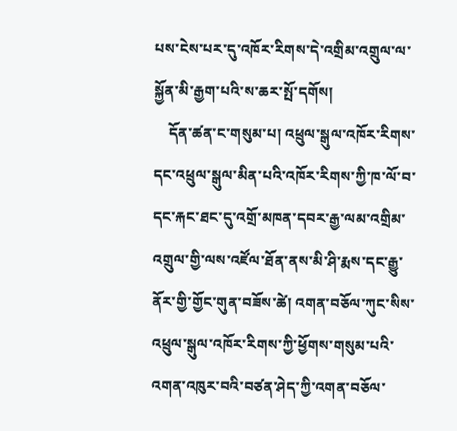པས་ངེས་པར་དུ་འཁོར་རིགས་དེ་འགྲིམ་འགྲུལ་ལ་སྐྱོན་མི་རྒྱག་པའི་ས་ཆར་སྤོ་དགོས།
    དོན་ཚན་ང་གསུམ་པ། འཕྲུལ་སྒུལ་འཁོར་རིགས་དང་འཕྲུལ་སྒུལ་མིན་པའི་འཁོར་རིགས་ཀྱི་ཁ་ལོ་བ་དང་རྐང་ཐང་དུ་འགྲོ་མཁན་དབར་རྒྱ་ལམ་འགྲིམ་འགྲུལ་གྱི་ལས་འཛོལ་ཐོན་ནས་མི་ཤི་རྨས་དང་རྒྱུ་ནོར་གྱི་གྱོང་གུན་བཟོས་ཚེ། འགན་བཅོལ་ཀུང་སིས་འཕྲུལ་སྒུལ་འཁོར་རིགས་ཀྱི་ཕྱོགས་གསུམ་པའི་འགན་འཁུར་བའི་བཙན་ཤེད་ཀྱི་འགན་བཅོལ་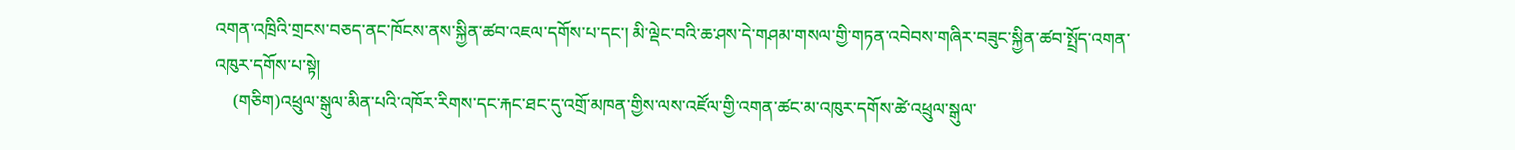འགན་འཁྲིའི་གྲངས་བཅད་ནང་ཁོངས་ནས་སྐྱིན་ཚབ་འཇལ་དགོས་པ་དང་། མི་ལྡེང་བའི་ཆ་ཤས་དེ་གཤམ་གསལ་གྱི་གཏན་འབེབས་གཞིར་བཟུང་སྐྱིན་ཚབ་སྤྲོད་འགན་འཁུར་དགོས་པ་སྟེ།
    (གཅིག)འཕྲུལ་སྒུལ་མིན་པའི་འཁོར་རིགས་དང་རྐང་ཐང་དུ་འགྲོ་མཁན་གྱིས་ལས་འཛོལ་གྱི་འགན་ཚང་མ་འཁུར་དགོས་ཚེ་འཕྲུལ་སྒུལ་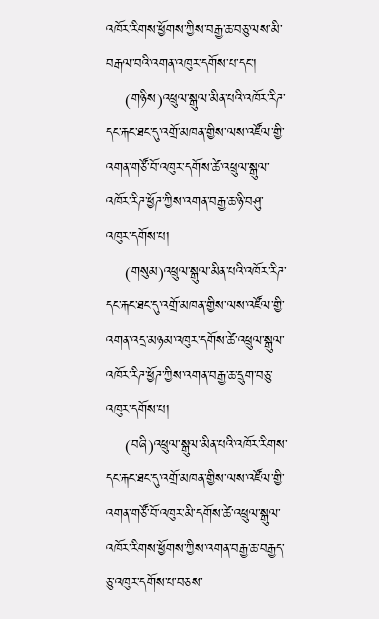འཁོར་རིགས་ཕྱོགས་ཀྱིས་བརྒྱ་ཆ་བཅུ་ལས་མི་བརྒལ་བའི་འགན་འཁུར་དགོས་པ་དང་།
    (གཉིས)འཕྲུལ་སྒུལ་མིན་པའི་འཁོར་རིཌ་དང་རྐང་ཐང་དུ་འགྲོ་མཁན་གྱིས་ལས་འཛོལ་གྱི་འགན་གཙོ་བོ་འཁུར་དགོས་ཚེ་འཕྲུལ་སྒུལ་འཁོར་རིཌ་ཕྱོཌ་ཀྱིས་འགན་བརྒྱ་ཆ་ཉི་བཤུ་འཁུར་དགོས་པ།
    (གསུམ)འཕྲུལ་སྒུལ་མིན་པའི་འཁོར་རིཌ་དང་རྐང་ཐང་དུ་འགྲོ་མཁན་གྱིས་ལས་འཛོལ་གྱི་འགན་འདྲ་མཉམ་འཁུར་དགོས་ཚེ་འཕྲུལ་སྒུལ་འཁོར་རིཌ་ཕྱོཌ་ཀྱིས་འགན་བརྒྱ་ཆ་དྲུག་བཅུ་འཁུར་དགོས་པ།
    (བཞི)འཕྲུལ་སྒུལ་མིན་པའི་འཁོར་རིགས་དང་རྐང་ཐང་དུ་འགྲོ་མཁན་གྱིས་ལས་འཛོལ་གྱི་འགན་གཙོ་བོ་འཁུར་མི་དགོས་ཚེ་འཕྲུལ་སྒུལ་འཁོར་རིགས་ཕྱོགས་ཀྱིས་འགན་བརྒྱ་ཆ་བརྒྱད་ཅུ་འཁུར་དགོས་པ་བཅས་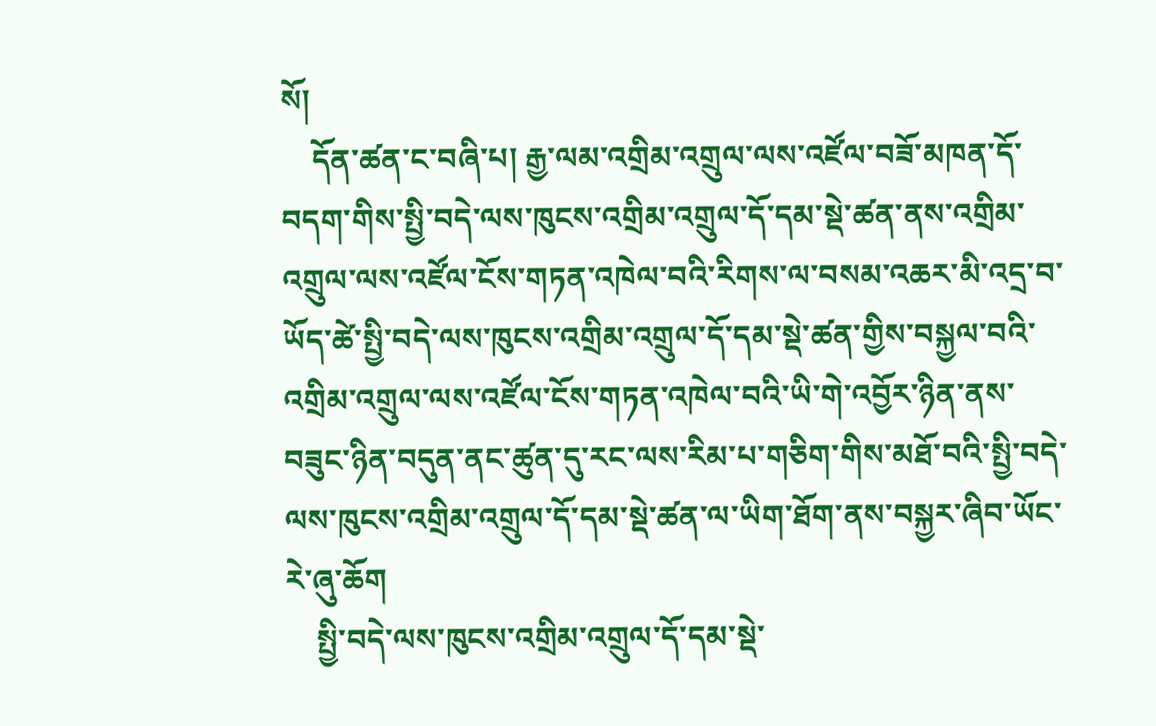སོ།
    དོན་ཚན་ང་བཞི་པ། རྒྱ་ལམ་འགྲིམ་འགྲུལ་ལས་འཛོལ་བཟོ་མཁན་དོ་བདག་གིས་སྤྱི་བདེ་ལས་ཁུངས་འགྲིམ་འགྲུལ་དོ་དམ་སྡེ་ཚན་ནས་འགྲིམ་འགྲུལ་ལས་འཛོལ་ངོས་གཏན་འཁེལ་བའི་རིགས་ལ་བསམ་འཆར་མི་འདྲ་བ་ཡོད་ཚེ་སྤྱི་བདེ་ལས་ཁུངས་འགྲིམ་འགྲུལ་དོ་དམ་སྡེ་ཚན་གྱིས་བསྐྱལ་བའི་འགྲིམ་འགྲུལ་ལས་འཛོལ་ངོས་གཏན་འཁེལ་བའི་ཡི་གེ་འབྱོར་ཉིན་ནས་བཟུང་ཉིན་བདུན་ནང་ཚུན་དུ་རང་ལས་རིམ་པ་གཅིག་གིས་མཐོ་བའི་སྤྱི་བདེ་ལས་ཁུངས་འགྲིམ་འགྲུལ་དོ་དམ་སྡེ་ཚན་ལ་ཡིག་ཐོག་ནས་བསྐྱར་ཞིབ་ཡོང་རེ་ཞུ་ཆོག
    སྤྱི་བདེ་ལས་ཁུངས་འགྲིམ་འགྲུལ་དོ་དམ་སྡེ་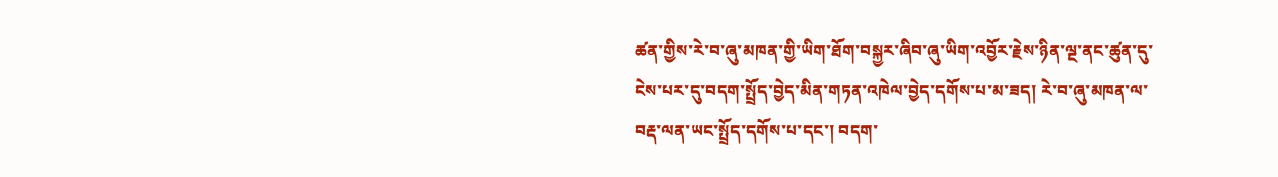ཚན་གྱིས་རེ་བ་ཞུ་མཁན་གྱི་ཡིག་ཐོག་བསྐྱར་ཞིབ་ཞུ་ཡིག་འབྱོར་རྗེས་ཉིན་ལྔ་ནང་ཚུན་དུ་ངེས་པར་དུ་བདག་སྤྲོད་བྱེད་མིན་གཏན་འཁེལ་བྱེད་དགོས་པ་མ་ཟད། རེ་བ་ཞུ་མཁན་ལ་བརྡ་ལན་ཡང་སྤྲོད་དགོས་པ་དང་། བདག་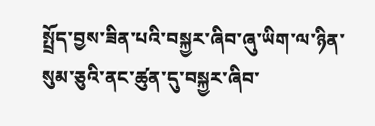སྤྲོད་བྱས་ཟིན་པའི་བསྐྱར་ཞིབ་ཞུ་ཡིག་ལ་ཉིན་སུམ་ཅུའི་ནང་ཚུན་དུ་བསྐྱར་ཞིབ་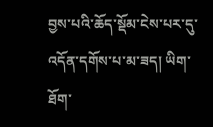བྱས་པའི་ཆོད་སྡོམ་ངེས་པར་དུ་འདོན་དགོས་པ་མ་ཟད། ཡིག་ཐོག་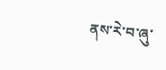ནས་རེ་བ་ཞུ་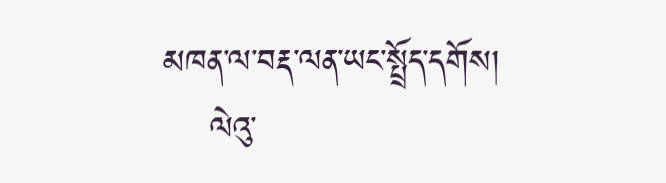མཁན་ལ་བརྡ་ལན་ཡང་སྤྲོད་དགོས།
    ལེའུ་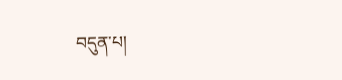བདུན་པ།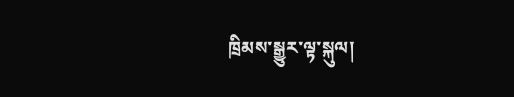ཁྲིམས་སྒྱུར་ལྟ་སྐུལ།